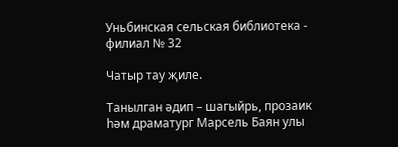Уньбинская сельская библиотека - филиал № 32

Чатыр тау җиле.

Танылган әдип – шагыйрь, прозаик һәм драматург Марсель Баян улы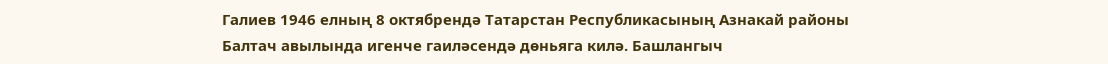Галиев 1946 елның 8 октябрендә Татарстан Республикасының Азнакай районы Балтач авылында игенче гаиләсендә дөньяга килә. Башлангыч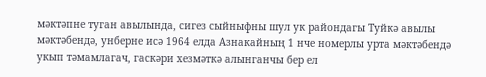мәктәпне туган авылында, сигез сыйныфны шул ук райондагы Туйкә авылы мәктәбендә, унберне исә 1964 елда Азнакайның 1 нче номерлы урта мәктәбендә укып тәмамлагач, гаскәри хезмәткә алынганчы бер ел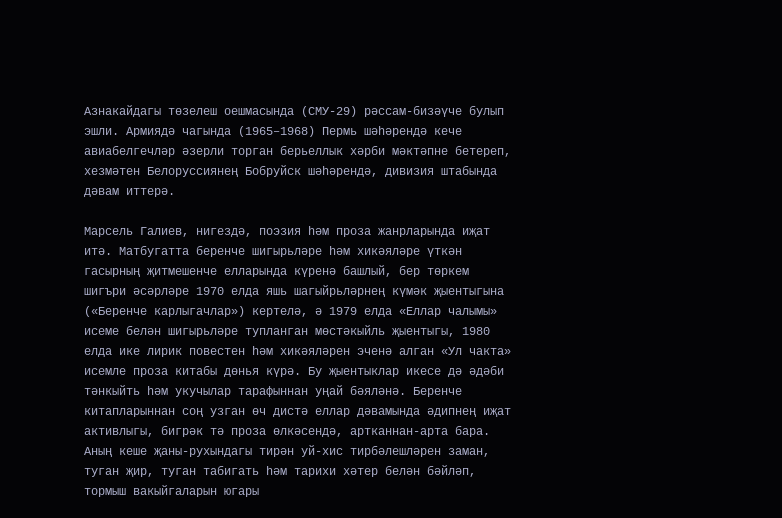Азнакайдагы төзелеш оешмасында (СМУ-29) рәссам-бизәүче булып эшли. Армиядә чагында (1965–1968) Пермь шәһәрендә кече авиабелгечләр әзерли торган берьеллык хәрби мәктәпне бетереп, хезмәтен Белоруссиянең Бобруйск шәһәрендә, дивизия штабында дәвам иттерә.

Марсель Галиев, нигездә, поэзия һәм проза жанрларында иҗат итә. Матбугатта беренче шигырьләре һәм хикәяләре үткән гасырның җитмешенче елларында күренә башлый, бер төркем шигъри әсәрләре 1970 елда яшь шагыйрьләрнең күмәк җыентыгына («Беренче карлыгачлар») кертелә, ә 1979 елда «Еллар чалымы» исеме белән шигырьләре тупланган мөстәкыйль җыентыгы, 1980 елда ике лирик повестен һәм хикәяләрен эченә алган «Ул чакта» исемле проза китабы дөнья күрә. Бу җыентыклар икесе дә әдәби тәнкыйть һәм укучылар тарафыннан уңай бәяләнә. Беренче китапларыннан соң узган өч дистә еллар дәвамында әдипнең иҗат активлыгы, бигрәк тә проза өлкәсендә, артканнан-арта бара. Аның кеше җаны-рухындагы тирән уй-хис тирбәлешләрен заман, туган җир, туган табигать һәм тарихи хәтер белән бәйләп, тормыш вакыйгаларын югары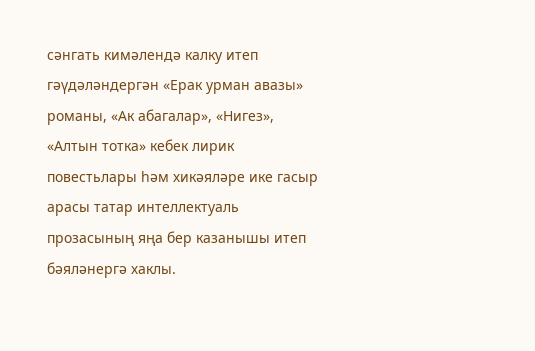сәнгать кимәлендә калку итеп гәүдәләндергән «Ерак урман авазы» романы, «Ак абагалар», «Нигез», «Алтын тотка» кебек лирик повестьлары һәм хикәяләре ике гасыр арасы татар интеллектуаль прозасының яңа бер казанышы итеп бәяләнергә хаклы.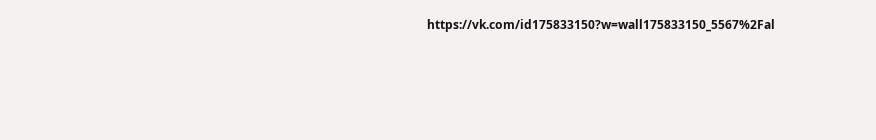https://vk.com/id175833150?w=wall175833150_5567%2Fal